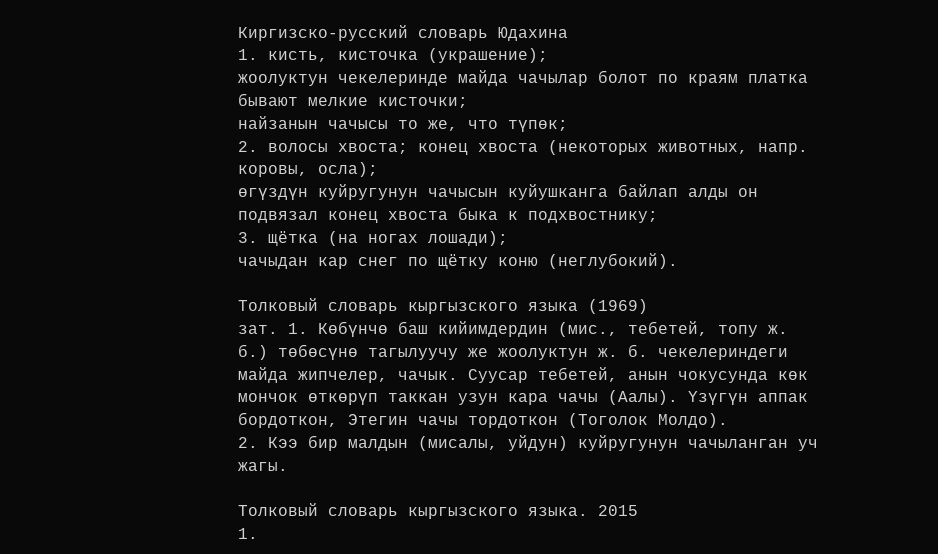Киргизско-русский словарь Юдахина
1. кисть, кисточка (украшение);
жоолуктун чекелеринде майда чачылар болот по краям платка бывают мелкие кисточки;
найзанын чачысы то же, что түпөк;
2. волосы хвоста; конец хвоста (некоторых животных, напр. коровы, осла);
өгүздүн куйругунун чачысын куйушканга байлап алды он подвязал конец хвоста быка к подхвостнику;
3. щётка (на ногах лошади);
чачыдан кар снег по щётку коню (неглубокий).

Толковый словарь кыргызского языка (1969)
зат. 1. Көбүнчө баш кийимдердин (мис., тебетей, топу ж. б.) төбөсүнө тагылуучу же жоолуктун ж. б. чекелериндеги майда жипчелер, чачык. Суусар тебетей, анын чокусунда көк мончок өткөрүп таккан узун кара чачы (Аалы). Үзүгүн аппак бордоткон, Этегин чачы тордоткон (Тоголок Молдо).
2. Кээ бир малдын (мисалы, уйдун) куйругунун чачыланган уч жагы.

Толковый словарь кыргызского языка. 2015
1.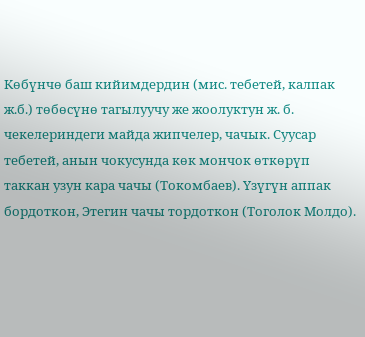Көбүнчө баш кийимдердин (мис. тебетей, калпак ж.б.) төбөсүнө тагылуучу же жоолуктун ж. б. чекелериндеги майда жипчелер, чачык. Суусар тебетей, анын чокусунда көк мончок өткөрүп таккан узун кара чачы (Токомбаев). Үзүгүн аппак бордоткон, Этегин чачы тордоткон (Тоголок Молдо).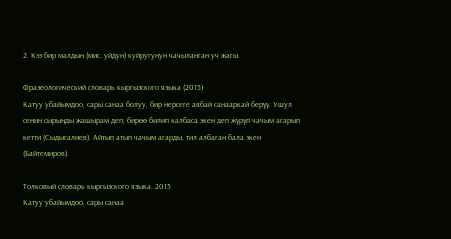2. Кээ бир малдын (мис. уйдун) куйругунун чачыланган уч жагы.

Фразеологический словарь кыргызского языка (2015)
Катуу убайымдоо, сары санаа болуу, бир нерсеге аябай санааркай берүү. Ушул сенин сырыңды жашырам деп, бирөө билип калбаса экен деп жүрүп чачым агарып кетти (Сыдыгалиев). Айтып атып чачым агарды, тил албаган бала экен (Байтемиров).

Толковый словарь кыргызского языка. 2015
Катуу убайымдоо, сары санаа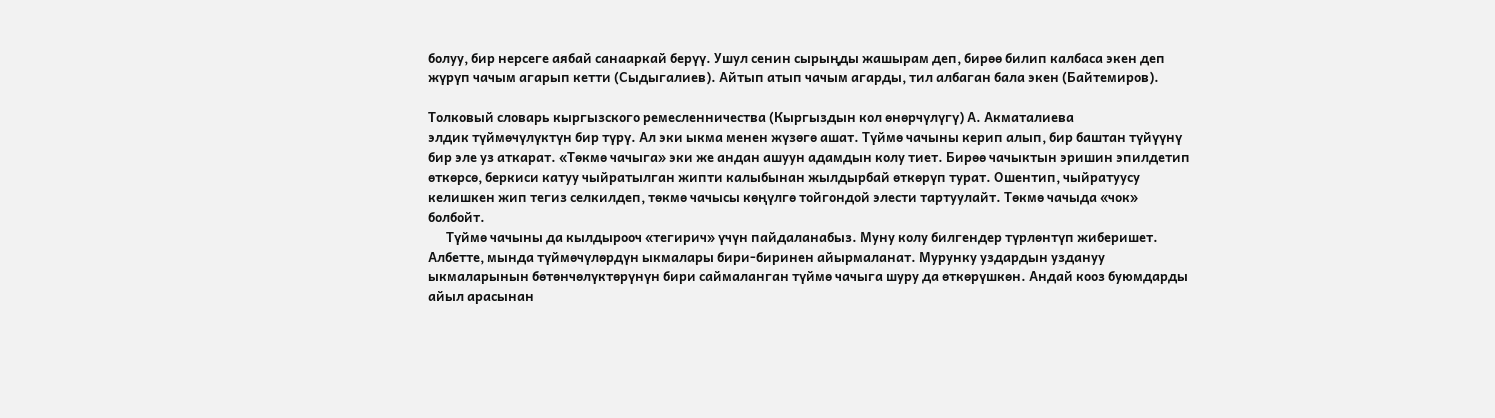болуу, бир нерсеге аябай санааркай берүү. Ушул сенин сырыңды жашырам деп, бирөө билип калбаса экен деп жүрүп чачым агарып кетти (Сыдыгалиев). Айтып атып чачым агарды, тил албаган бала экен (Байтемиров).

Толковый словарь кыргызского ремесленничества (Кыргыздын кол өнөрчүлүгү) А. Акматалиева
элдик түймөчүлүктүн бир түрү. Ал эки ыкма менен жүзөгө ашат. Түймө чачыны керип алып, бир баштан түйүүнү бир эле уз аткарат. «Төкмө чачыга» эки же андан ашуун адамдын колу тиет. Бирөө чачыктын эришин эпилдетип өткөрсө, беркиси катуу чыйратылган жипти калыбынан жылдырбай өткөрүп турат. Ошентип, чыйратуусу келишкен жип тегиз селкилдеп, төкмө чачысы көңүлгө тойгондой элести тартуулайт. Төкмө чачыда «чок» болбойт.
      Түймө чачыны да кылдырооч «тегирич» үчүн пайдаланабыз. Муну колу билгендер түрлөнтүп жиберишет. Албетте, мында түймөчүлөрдүн ыкмалары бири-биринен айырмаланат. Мурунку уздардын уздануу ыкмаларынын бөтөнчөлүктөрүнүн бири саймаланган түймө чачыга шуру да өткөрүшкөн. Андай кооз буюмдарды айыл арасынан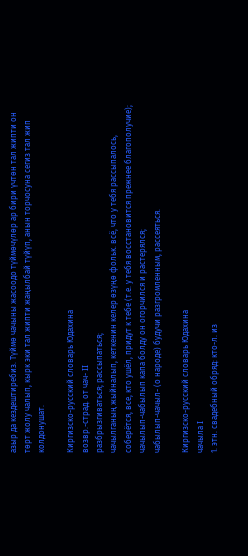азыр да кездештиребиз. Түймө чачыны жасоодо түймөчүлөр ар бири үчтөн тал жипти он төрт жолу чалып, кырк эки тал жипти жаңылбай түйүп, анын торчосуна сегиз тал жип колдонушат.

Киргизско-русский словарь Юдахина
возвр.-страд. от чач- II
разбрызгиваться; рассыпаться;
чачылганың жыйналып, кеткенин келер өзүңө фольк. всё, что у тебя рассыпалось, соберётся, все, кто ушёл, придут к тебе (т.е. у тебя восстановится прежнее благополучие);
чачылып-чабылып капа болду он огорчился и растерялся;
чабылып-чачыл- (о народе) будучи разгромленным, рассеяться.

Киргизско-русский словарь Юдахина
чачыла I
1. этн. свадебный обряд: кто-л. из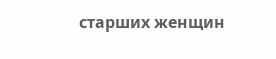старших женщин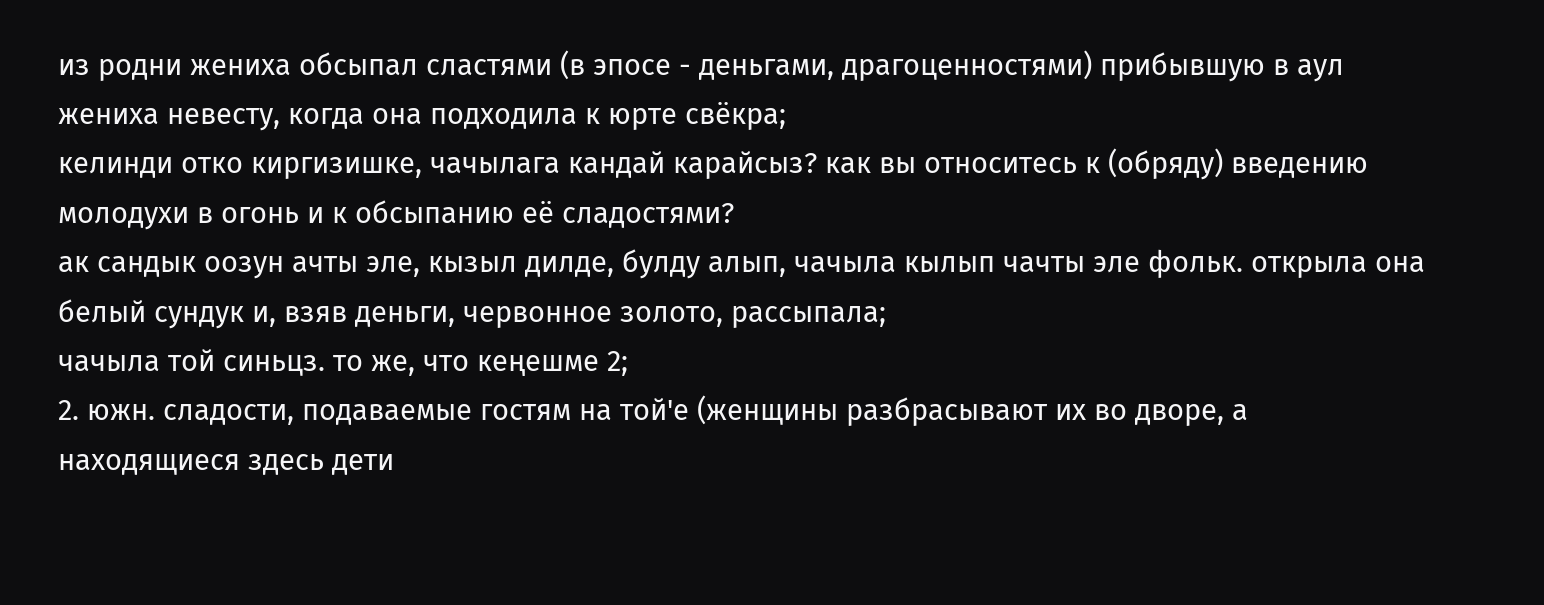из родни жениха обсыпал сластями (в эпосе - деньгами, драгоценностями) прибывшую в аул жениха невесту, когда она подходила к юрте свёкра;
келинди отко киргизишке, чачылага кандай карайсыз? как вы относитесь к (обряду) введению молодухи в огонь и к обсыпанию её сладостями?
ак сандык оозун ачты эле, кызыл дилде, булду алып, чачыла кылып чачты эле фольк. открыла она белый сундук и, взяв деньги, червонное золото, рассыпала;
чачыла той синьцз. то же, что кеңешме 2;
2. южн. сладости, подаваемые гостям на той'е (женщины разбрасывают их во дворе, а находящиеся здесь дети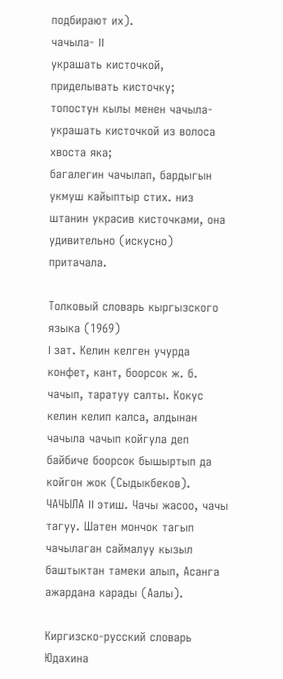подбирают их).
чачыла- II
украшать кисточкой, приделывать кисточку;
топостун кылы менен чачыла- украшать кисточкой из волоса хвоста яка;
багалегин чачылап, бардыгын укмуш кайыптыр стих. низ штанин украсив кисточками, она удивительно (искусно) притачала.

Толковый словарь кыргызского языка (1969)
I зат. Келин келген учурда конфет, кант, боорсок ж. б. чачып, таратуу салты. Кокус келин келип калса, алдынан чачыла чачып койгула деп байбиче боорсок бышыртып да койгон жок (Сыдыкбеков).
ЧАЧЫЛА II этиш. Чачы жасоо, чачы тагуу. Шатен мончок тагып чачылаган саймалуу кызыл баштыктан тамеки алып, Асанга ажардана карады (Аалы).

Киргизско-русский словарь Юдахина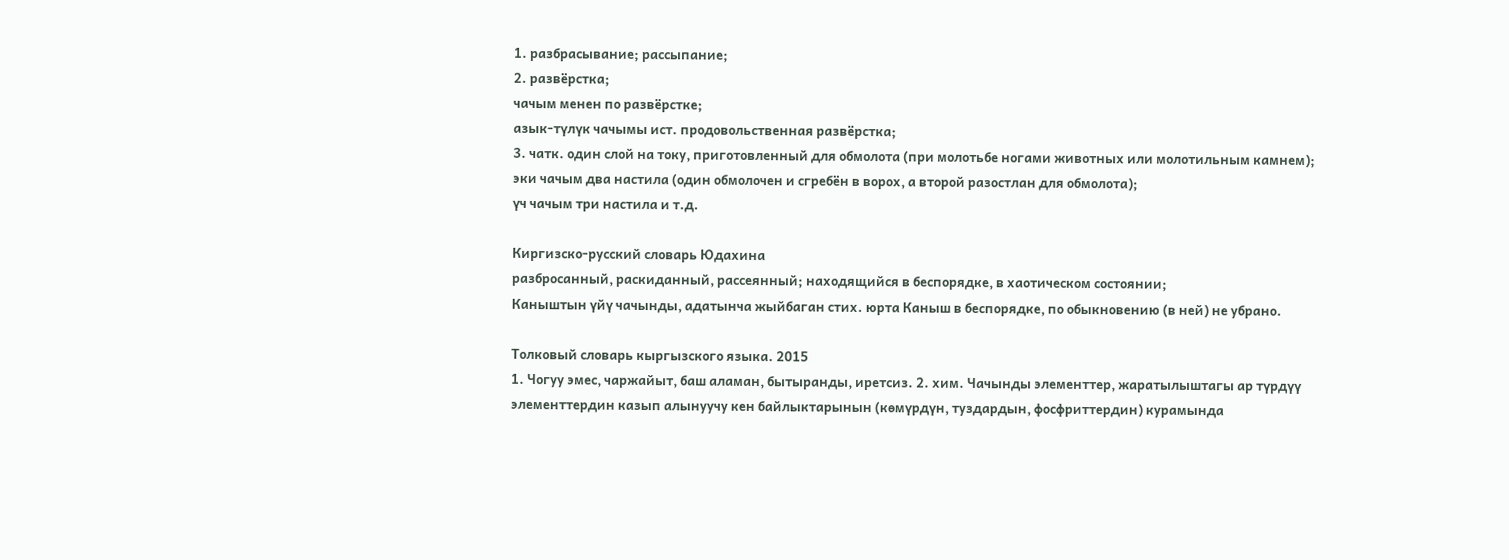1. разбрасывание; рассыпание;
2. развёрстка;
чачым менен по развёрстке;
азык-түлүк чачымы ист. продовольственная развёрстка;
3. чатк. один слой на току, приготовленный для обмолота (при молотьбе ногами животных или молотильным камнем);
эки чачым два настила (один обмолочен и сгребён в ворох, а второй разостлан для обмолота);
үч чачым три настила и т.д.

Киргизско-русский словарь Юдахина
разбросанный, раскиданный, рассеянный; находящийся в беспорядке, в хаотическом состоянии;
Каныштын үйү чачынды, адатынча жыйбаган стих. юрта Каныш в беспорядке, по обыкновению (в ней) не убрано.

Толковый словарь кыргызского языка. 2015
1. Чогуу эмес, чаржайыт, баш аламан, бытыранды, иретсиз. 2. хим. Чачынды элементтер, жаратылыштагы ар түрдүү элементтердин казып алынуучу кен байлыктарынын (көмүрдүн, туздардын, фосфриттердин) курамында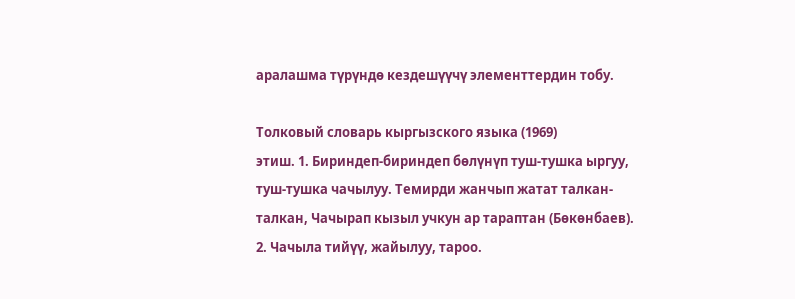аралашма түрүндө кездешүүчү элементтердин тобу.

Толковый словарь кыргызского языка (1969)
этиш. 1. Бириндеп-бириндеп бөлүнүп туш-тушка ыргуу, туш-тушка чачылуу. Темирди жанчып жатат талкан-талкан, Чачырап кызыл учкун ар тараптан (Бөкөнбаев).
2. Чачыла тийүү, жайылуу, тароо.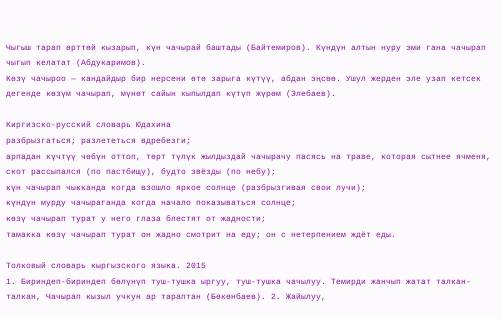Чыгыш тарап өрттөй кызарып, күн чачырай баштады (Байтемиров). Күндүн алтын нуру эми гана чачырап чыгып келатат (Абдукаримов).
Көзү чачыроо — кандайдыр бир нерсени өтө зарыга күтүү, абдан эңсөө. Ушул жерден эле узап кетсек дегенде көзүм чачырап, мүнөт сайын кыпылдап күтүп жүрөм (Элебаев).

Киргизско-русский словарь Юдахина
разбрызгаться; разлететься вдребезги;
арпадан күчтүү чөбүн оттоп, төрт түлүк жылдыздай чачырачу пасясь на траве, которая сытнее ячменя, скот рассыпался (по пастбищу), будто звёзды (по небу);
күн чачырап чыкканда когда взошло яркое солнце (разбрызгивая свои лучи);
күндүн мурду чачыраганда когда начало показываться солнце;
көзү чачырап турат у него глаза блестят от жадности;
тамакка көзү чачырап турат он жадно смотрит на еду; он с нетерпением ждёт еды.

Толковый словарь кыргызского языка. 2015
1. Бириндеп-бириндеп бөлүнүп туш-тушка ыргуу, туш-тушка чачылуу. Темирди жанчып жатат талкан-талкан, Чачырап кызыл учкун ар тараптан (Бөкөнбаев). 2. Жайылуу,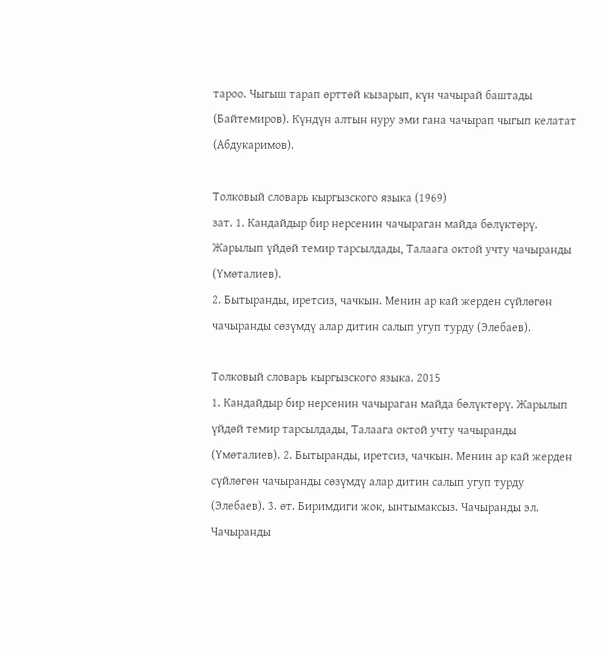тароо. Чыгыш тарап өрттөй кызарып, күн чачырай баштады (Байтемиров). Күндүн алтын нуру эми гана чачырап чыгып келатат (Абдукаримов).

Толковый словарь кыргызского языка (1969)
зат. 1. Кандайдыр бир нерсенин чачыраган майда бөлүктөрү. Жарылып үйдөй темир тарсылдады, Талаага октой учту чачыранды (Үмөталиев).
2. Бытыранды, иретсиз, чачкын. Менин ар кай жерден сүйлөгөн чачыранды сөзүмдү алар дитин салып угуп турду (Элебаев).

Толковый словарь кыргызского языка. 2015
1. Кандайдыр бир нерсенин чачыраган майда бөлүктөрү. Жарылып үйдөй темир тарсылдады, Талаага октой учту чачыранды (Үмөталиев). 2. Бытыранды, иретсиз, чачкын. Менин ар кай жерден сүйлөгөн чачыранды сөзүмдү алар дитин салып угуп турду (Элебаев). 3. өт. Биримдиги жок, ынтымаксыз. Чачыранды эл. Чачыранды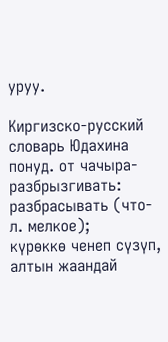уруу.

Киргизско-русский словарь Юдахина
понуд. от чачыра-
разбрызгивать: разбрасывать (что-л. мелкое);
күрөккө ченеп сүзүп, алтын жаандай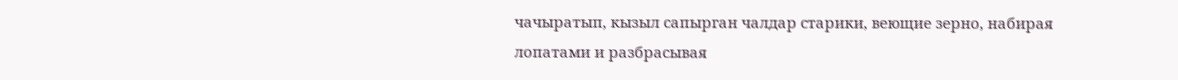чачыратып, кызыл сапырган чалдар старики, веющие зерно, набирая лопатами и разбрасывая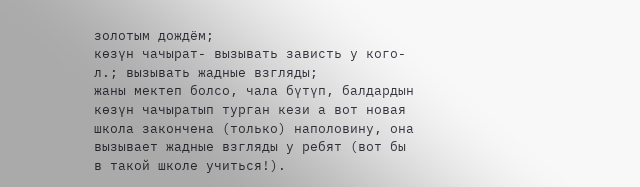золотым дождём;
көзүн чачырат- вызывать зависть у кого-л.; вызывать жадные взгляды;
жаны мектеп болсо, чала бүтүп, балдардын көзүн чачыратып турган кези а вот новая школа закончена (только) наполовину, она вызывает жадные взгляды у ребят (вот бы в такой школе учиться!).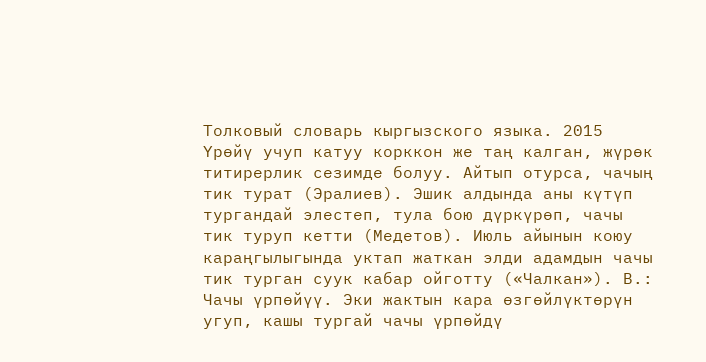Толковый словарь кыргызского языка. 2015
Үрөйү учуп катуу корккон же таң калган, жүрөк титирерлик сезимде болуу. Айтып отурса, чачың тик турат (Эралиев). Эшик алдында аны күтүп тургандай элестеп, тула бою дүркүрөп, чачы тик туруп кетти (Медетов). Июль айынын коюу караңгылыгында уктап жаткан элди адамдын чачы тик турган суук кабар ойготту («Чалкан»). В.: Чачы үрпөйүү. Эки жактын кара өзгөйлүктөрүн угуп, кашы тургай чачы үрпөйдү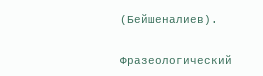(Бейшеналиев).

Фразеологический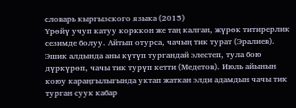словарь кыргызского языка (2015)
Үрөйү учуп катуу корккон же таң калган, жүрөк титирерлик сезимде болуу. Айтып отурса, чачың тик турат (Эралиев). Эшик алдында аны күтүп тургандай элестеп, тула бою дүркүрөп, чачы тик турүп кетти (Медетов). Июль айынын коюу караңгылыгында уктап жаткан элди адамдын чачы тик турган суук кабар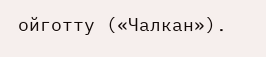ойготту («Чалкан»).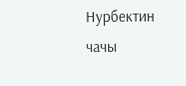Нурбектин чачы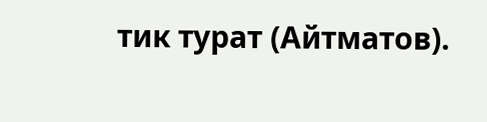тик турат (Айтматов).